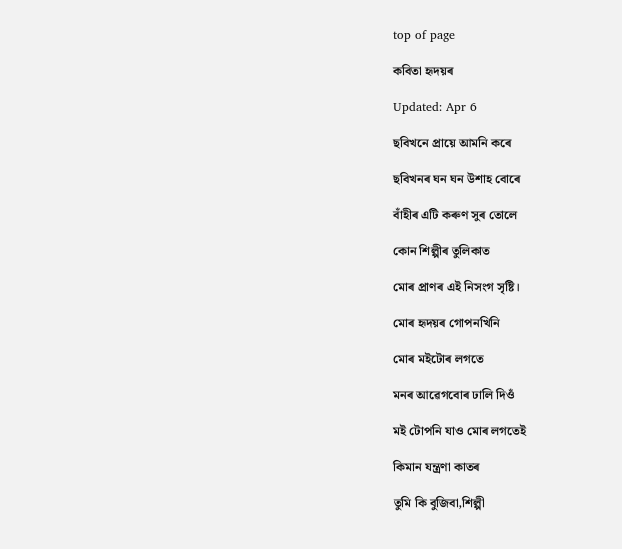top of page

কবিতা হৃদয়ৰ

Updated: Apr 6

ছবিখনে প্ৰায়ে আমনি কৰে

ছবিখনৰ ঘন ঘন উশাহ বোৰে

বাঁহীৰ এটি কৰুণ সুৰ তোলে

কোন শিল্পীৰ তুলিকাত

মোৰ প্ৰাণৰ এই নিসংগ সৃষ্টি।

মোৰ হৃদয়ৰ গোপনখিনি

মোৰ মইটোৰ লগতে

মনৰ আৱেগবোৰ ঢালি দিওঁ

মই টোপনি যাও মোৰ লগতেই

কিমান যন্ত্ৰণা কাতৰ

তুমি কি বুজিবা,শিল্পী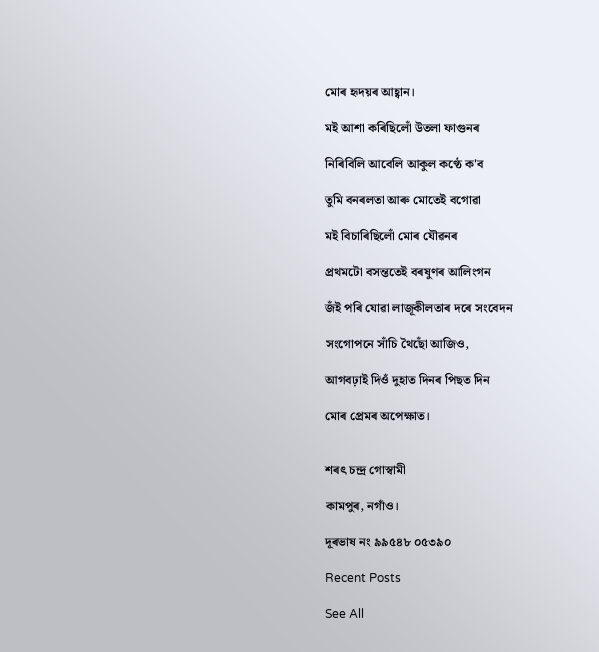মোৰ হৃদয়ৰ আহ্বান।

মই আশা কৰিছিলোঁ উতলা ফাগুনৰ

নিৰিবিলি আবেলি আকুল কণ্ঠে ক'ব

তুমি বনৰলতা আৰু মোতেই বগোৱা

মই বিচাৰিছিলোঁ মোৰ যৌৱনৰ

প্ৰথমটো বসন্ততেই বৰষুণৰ আলিংগন

জঁই পৰি যোৱা লাজূকীলতাৰ দৰে সংবেদন

সংগোপনে সাঁচি থৈছোঁ আজিও,

আগবঢ়াই দিওঁ দুহাত দিনৰ পিছত দিন

মোৰ প্ৰেমৰ অপেক্ষাত।


শৰৎ চন্দ্ৰ গোস্বামী

কামপুৰ, নগাঁও।

দূৰভাষ নং ৯৯৫৪৮ ০৫৩৯০

Recent Posts

See All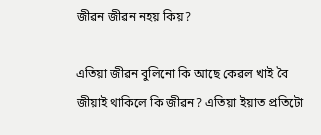জীৱন জীৱন নহয় কিয়?

এতিয়া জীৱন বুলিনো কি আছে কেৱল খাই বৈ জীয়াই থাকিলে কি জীৱন? এতিয়া ইয়াত প্ৰতিটো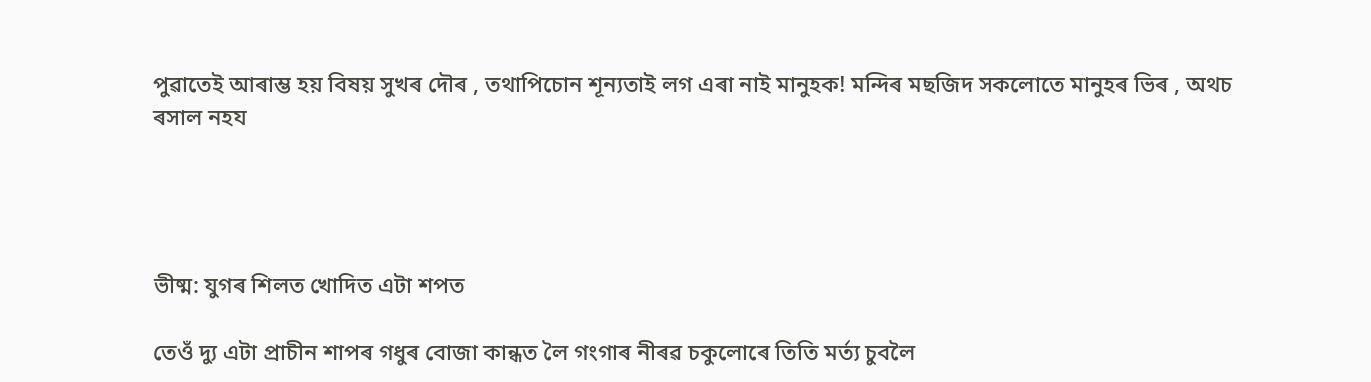পুৱাতেই আৰাম্ভ হয় বিষয় সুখৰ দৌৰ , তথাপিচোন শূন্যতাই লগ এৰা নাই মানুহক! মন্দিৰ মছজিদ সকলোতে মানুহৰ ভিৰ , অথচ ৰসাল নহয




ভীষ্ম: যুগৰ শিলত খোদিত এটা শপত

তেওঁ দ্যু এটা প্ৰাচীন শাপৰ গধুৰ বোজা কান্ধত লৈ গংগাৰ নীৰৱ চকুলোৰে তিতি মৰ্ত্য চুবলৈ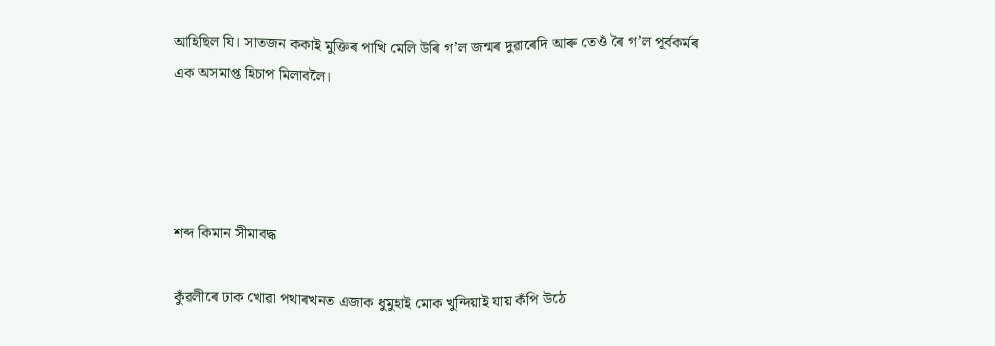আহিছিল যি। সাতজন ককাই মুক্তিৰ পাখি মেলি উৰি গ’ল জন্মৰ দুৱাৰেদি আৰু তেওঁ ৰৈ গ’ল পূৰ্বকৰ্মৰ এক অসমাপ্ত হিচাপ মিলাবলৈ।




শব্দ কিমান সীমাবদ্ধ

কুঁৱলীৰে ঢাক খোৱা পথাৰখনত এজাক ধুমুহাই মোক খুন্দিয়াই যায় কঁপি উঠে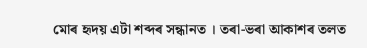মোৰ হৃদয় এটা শব্দৰ সন্ধানত । তৰা-ভৰা আকাশৰ তলত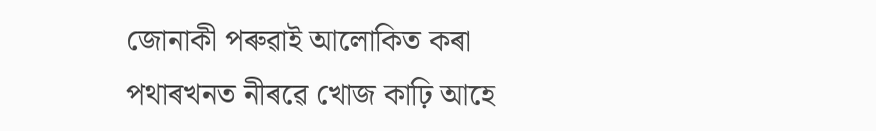জোনাকী পৰুৱাই আলোকিত কৰা পথাৰখনত নীৰৱে খোজ কাঢ়ি আহে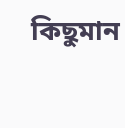কিছুমান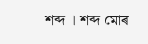শব্দ । শব্দ মোৰ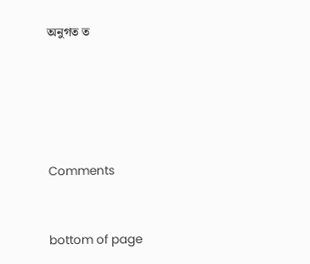অনুগত ত





Comments


bottom of page